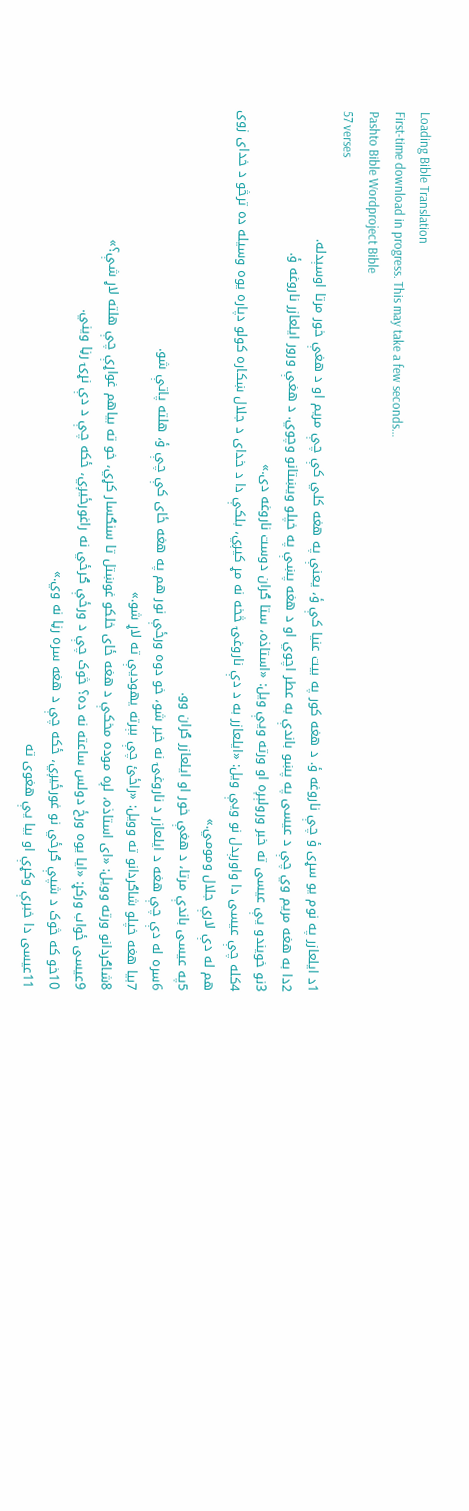Loading Bible Translation
First-time download in progress. This may take a few seconds…
Pashto Bible Wordproject Bible
57 verses
1د ایلعازر په نوم یو سړی ؤ چې ناروغه ؤ. د هغه کور په بیت عنیا کې ؤ، یعنې په هغه کلي کې چې مریم او د هغې خور مرتا اوسېدله.
2دا به هغه مریم وي چې د عیسی په پښو باندې به عطر اچوي او د هغه پښې په خپلو ویښتانو وچوي. د هغې ورور ایلعازر ناروغه ؤ.
3نو خویندو یې عیسی ته خبر ورولېږه او ورته ویې ویل: «استاذه، ستا ګران دوست ناروغه دی.»
4کله چې عیسی دا واورېدل نو ویې ویل: «ایلعازر به د دې ناروغۍ څخه نه مړ کیږي، بلکې دا د خدای د جلال ښکاره کولو دپاره یوه وسیله ده ترڅو د خدای زوی هم له دې لارې جلال ومومي.»
5په عیسی باندې مرتا، د هغې خور او ایلعازر ګران وو.
6سره له دې چې هغه د ایلعازر د ناروغۍ نه خبر شو، خو دوه ورځې نور هم په هغه ځای کې چې ؤ، هلته پاتې شو.
7بیا هغه خپلو شاګردانو ته وویل: «راځئ چې بېرته یهودیې ته لاړ شو.»
8شاګردانو ورته وویل: «ای استاذه، لږه موده مخکې د هغه ځای خلکو غوښتل تا سنګسار کړي، خو ته بیاهم غواړې چې هلته لاړ شې؟»
9عیسی ځواب ورکړ: «ایا یوه ورځ دولس ساعته نه ده؟ څوک چې د ورځې ګرځي نه راغورځیږي، ځکه چې د دې نړۍ رڼا ویني.
10خو که څوک د شپې ګرځي نو غورځیږي، ځکه چې د هغه سره رڼا نه وي.»
11عیسی دا خبرې وکړې او بیا یې هغوی ته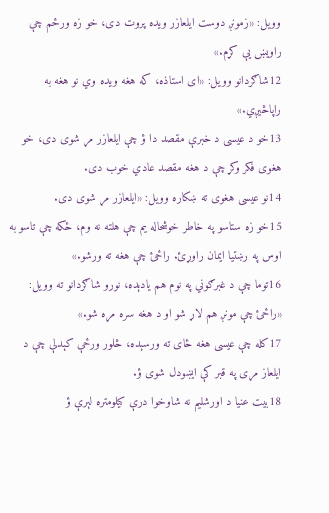وویل: «زمونږ دوست ایلعازر ویده پروت دی، خو زه ورځم چې راویښ یې کړم.»
12شاګردانو وویل: «ای استاذه، که هغه ویده وي نو هغه به راپاڅيږي.»
13خو د عیسی د خبرې مقصد دا ؤ چې ایلعازر مړ شوی دی، خو هغوی فکر وکړ چې د هغه مقصد عادي خوب دی.
14نو عیسی هغوی ته ښکاره وویل: «ایلعازر مړ شوی دی.
15خو زه ستاسو په خاطر خوشحاله یم چې هلته نه وم، ځکه چې تاسو به اوس په رښتیا ایمان راوړئ. راځئ چې هغه ته ورشو.»
16توما چې د غبرګوني په نوم هم یادېده، نورو شاګردانو ته وویل: «راځئ چې مونږ هم لاړ شو او د هغه سره مړه شو.»
17کله چې عیسی هغه ځای ته ورسېده، څلور ورځې کېدلې چې د ایلعاز مړی په قبر کې ایښودل شوی ؤ.
18بیت عنیا د اورشلیم نه شاوخوا درې کیلومتره لېرې ؤ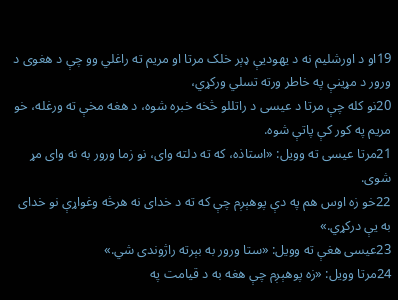19او د اورشلیم نه د یهودیې ډېر خلک مرتا او مریم ته راغلي وو چې د هغوی د ورور د مړینې په خاطر ورته تسلي ورکړي،
20نو کله چې مرتا د عیسی د راتللو څخه خبره شوه، د هغه مخې ته ورغله، خو مریم په کور کې پاتې شوه.
21مرتا عیسی ته وویل: «استاذه، که ته دلته وای، نو زما ورور به نه وای مړ شوی.
22خو زه اوس هم په دې پوهېږم چې که ته د خدای نه هرڅه وغواړې نو خدای به یې درکړي.»
23عیسی هغې ته وویل: «ستا ورور به بېرته راژوندی شي.»
24مرتا وویل: «زه پوهېږم چې هغه به د قیامت په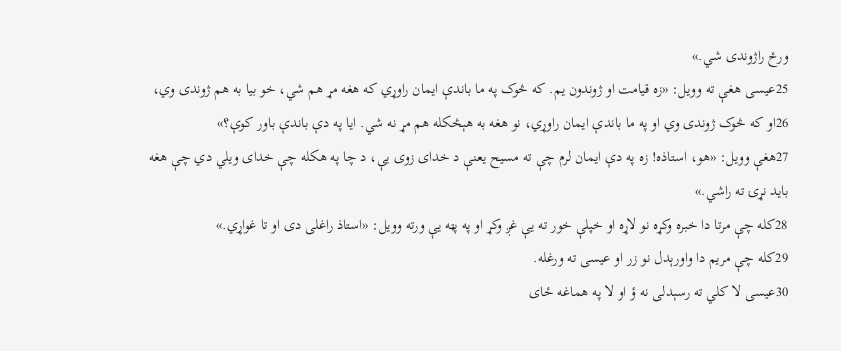ورځ راژوندی شي.»
25عیسی هغې ته وویل: «زه قیامت او ژوندون یم. که څوک په ما باندې ایمان راوړي که هغه مړ هم شي، خو بیا به هم ژوندی وي،
26او که څوک ژوندی وي او په ما باندې ایمان راوړي، نو هغه به هېڅکله هم مړ نه شي. ایا په دې باندې باور کوې؟»
27هغې وویل: «هو، استاذه! زه په دې ایمان لرم چې ته مسیح یعنې د خدای زوی یې، د چا په هکله چې خدای ویلي دي چې هغه باید نړۍ ته راشي.»
28کله چې مرتا دا خبره وکړه نو لاړه او خپلې خور ته یې غږ وکړ او په پټه یې ورته وویل: «استاذ راغلی دی او تا غواړي.»
29کله چې مریم دا واورېدل نو زر او عیسی ته ورغله.
30عیسی لا کلي ته رسېدلی نه ؤ او لا په هماغه ځای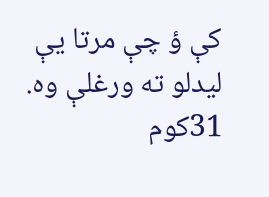کې ؤ چې مرتا یې لیدلو ته ورغلې وه.
31کوم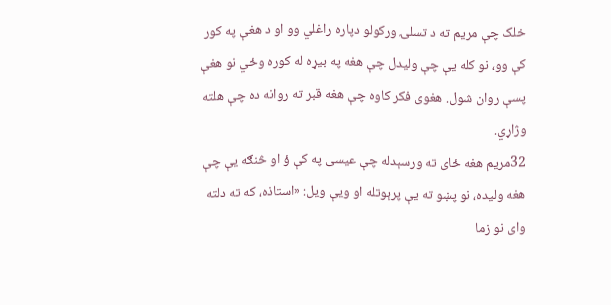خلک چې مریم ته د تسلۍ ورکولو دپاره راغلي وو او د هغې په کور کې وو، نو کله یې چې ولیدل چې هغه په بیړه له کوره وځي نو هغې پسې روان شول. هغوی فکر کاوه چې هغه قبر ته روانه ده چې هلته وژاړي.
32مریم هغه ځای ته ورسېدله چې عیسی په کې ؤ او څنګه یې چې هغه ولیده، نو پښو ته یې پرېوتله او ویې ویل: «استاذه، که ته دلته وای نو زما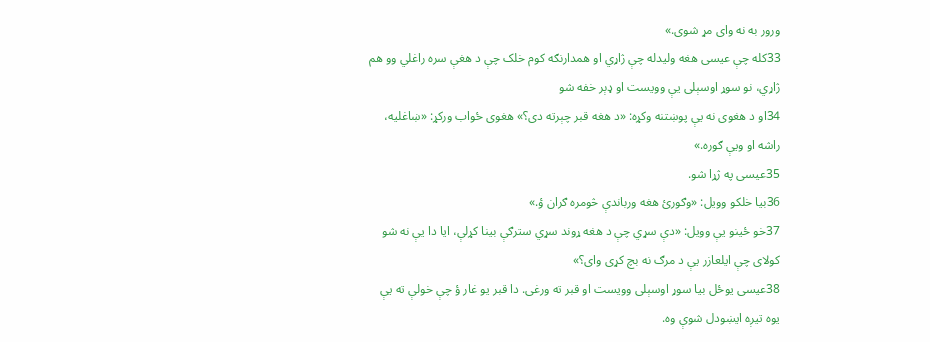ورور به نه وای مړ شوی.»
33کله چې عیسی هغه ولیدله چې ژاړي او همدارنګه کوم خلک چې د هغې سره راغلي وو هم ژاړي، نو سوړ اوسېلی یې وویست او ډېر خفه شو
34او د هغوی نه یې پوښتنه وکړه: «د هغه قبر چېرته دی؟» هغوی ځواب ورکړ: «ښاغلیه، راشه او ویې ګوره.»
35عیسی په ژړا شو.
36بیا خلکو وویل: «وګورئ هغه ورباندې څومره ګران ؤ.»
37خو ځینو یې وویل: «دې سړي چې د هغه ړوند سړي سترګې بینا کړلې، ایا دا یې نه شو کولای چې ایلعازر یې د مرګ نه بچ کړی وای؟»
38عیسی یوځل بیا سوړ اوسېلی وویست او قبر ته ورغی. دا قبر یو غار ؤ چې خولې ته یې یوه تیږه ایښودل شوې وه.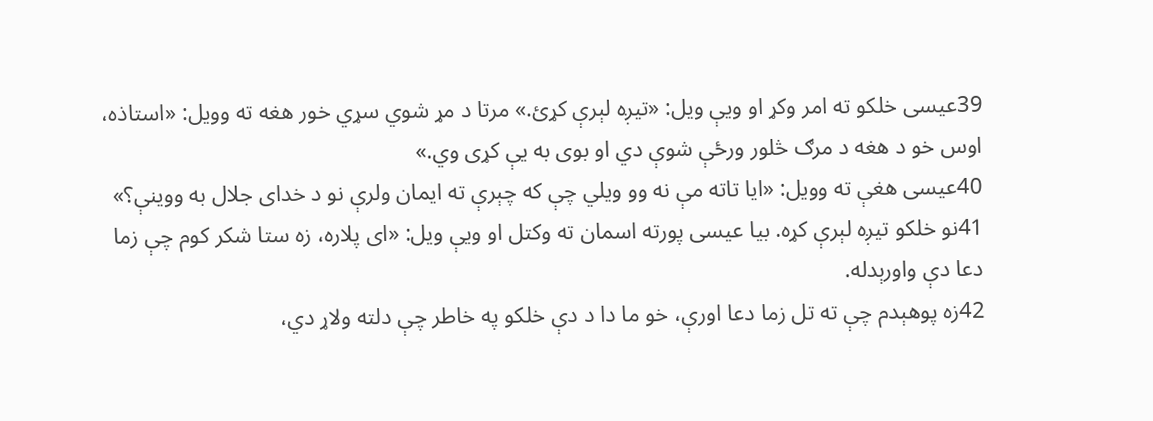39عیسی خلکو ته امر وکړ او ویې ویل: «تیږه لېرې کړئ.» مرتا د مړ شوي سړي خور هغه ته وویل: «استاذه، اوس خو د هغه د مرګ څلور ورځې شوې دي او بوی به یې کړی وي.»
40عیسی هغې ته وویل: «ایا تاته مې نه وو ویلي چې که چېرې ته ایمان ولرې نو د خدای جلال به ووینې؟»
41نو خلکو تیږه لېرې کړه. بیا عیسی پورته اسمان ته وکتل او ویې ویل: «ای پلاره، زه ستا شکر کوم چې زما دعا دې واورېدله.
42زه پوهېدم چې ته تل زما دعا اورې، خو ما دا د دې خلکو په خاطر چې دلته ولاړ دي،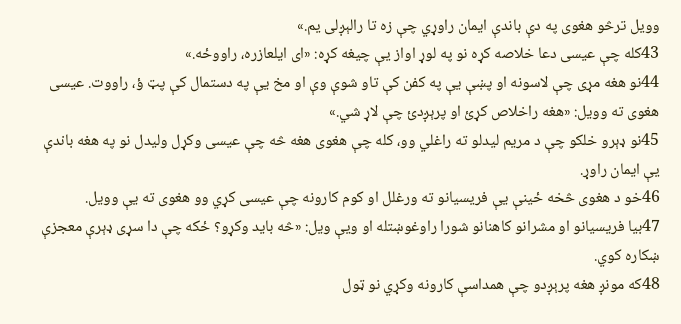وویل ترڅو هغوی په دې باندې ایمان راوړي چې زه تا رالېږلی یم.»
43کله چې عیسی دعا خلاصه کړه نو په لوړ اواز یې چیغه کړه: «ای ایلعازره، راووځه.»
44نو هغه مړی چې لاسونه او پښې یې په کفن کې تاو شوې وې او مخ یې په دستمال کې پټ ؤ، راووت. عیسی هغوی ته وویل: «هغه راخلاص کړئ او پرېږدئ چې لاړ شي.»
45نو ډېرو خلکو چې د مریم لیدلو ته راغلي وو، کله چې هغوی هغه څه چې عیسی وکړل ولیدل نو په هغه باندې یې ایمان راوړ.
46خو د هغوی څخه ځینې یې فریسیانو ته ورغلل او کوم کارونه چې عیسی کړي وو هغوی ته یې وویل.
47بیا فریسیانو او مشرانو کاهنانو شورا راوغوښتله او ویې ویل: «څه باید وکړو؟ ځکه چې دا سړی ډېرې معجزې ښکاره کوي.
48که مونږ هغه پرېږدو چې همداسې کارونه وکړي نو ټول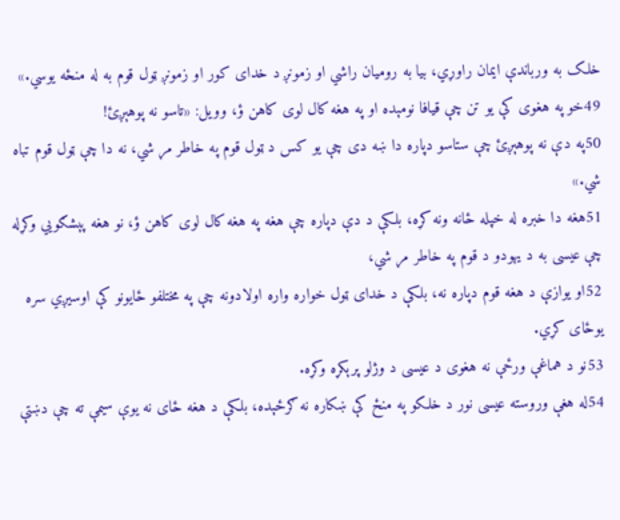خلک به ورباندې ایمان راوړي، بیا به رومیان راشي او زمونږ د خدای کور او زمونږ ټول قوم به له منځه یوسي.»
49خو په هغوی کې یو تن چې قیافا نومېده او په هغه کال لوی کاهن ؤ، وویل: «تاسو نه پوهېږئ!
50په دې نه پوهېږئ چې ستاسو دپاره دا ښه دی چې یو کس د ټول قوم په خاطر مړ شي، نه دا چې ټول قوم تباه شي.»
51هغه دا خبره له خپله ځانه ونه کړه، بلکې د دې دپاره چې هغه په هغه کال لوی کاهن ؤ، نو هغه پېشګویي وکړله چې عیسی به د یهودو د قوم په خاطر مړ شي،
52او یوازې د هغه قوم دپاره نه، بلکې د خدای ټول خواره واره اولادونه چې په مختلفو ځایونو کې اوسیږي سره یوځای کړي.
53نو د هماغې ورځې نه هغوی د عیسی د وژلو پرېکړه وکړه.
54له هغې وروسته عیسی نور د خلکو په منځ کې ښکاره نه ګرځېده، بلکې د هغه ځای نه یوې سیمې ته چې دښتې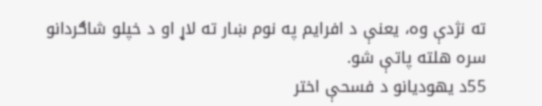ته نژدې وه، یعنې د افرایم په نوم ښار ته لاړ او د خپلو شاګردانو سره هلته پاتې شو.
55د یهودیانو د فسحې اختر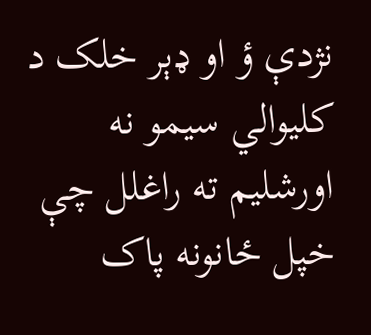نژدې ؤ او ډېر خلک د کلیوالي سیمو نه اورشلیم ته راغلل چې خپل ځانونه پاک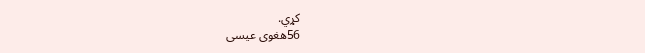کړي.
56هغوی عیسی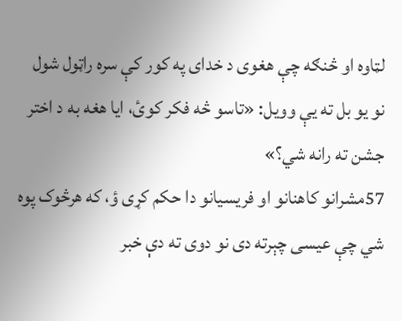لټاوه او څنګه چې هغوی د خدای په کور کې سره راټول شول نو یو بل ته یې وویل: «تاسو څه فکر کوئ، ایا هغه به د اختر جشن ته رانه شي؟»
57مشرانو کاهنانو او فریسیانو دا حکم کړی ؤ، که هرڅوک پوه شي چې عیسی چېرته دی نو دوی ته دې خبر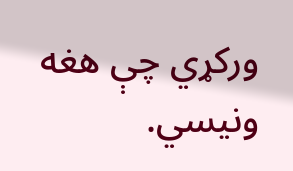ورکړي چې هغه ونیسي.